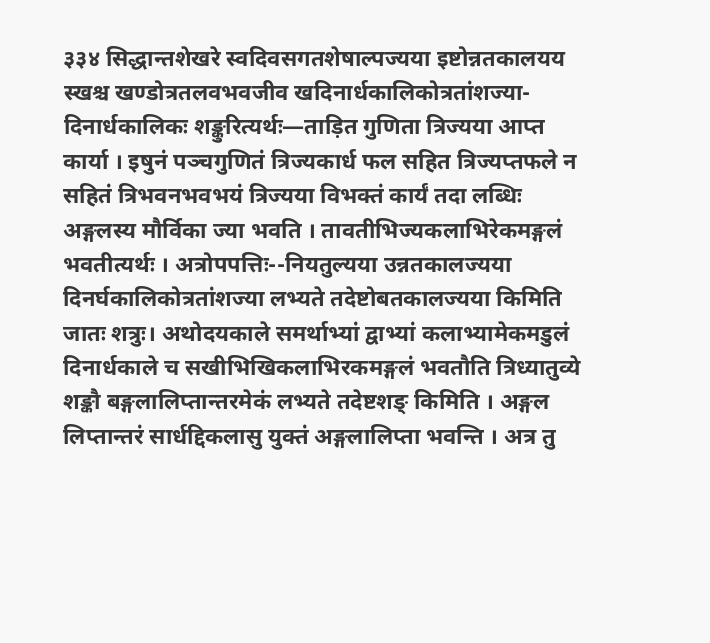३३४ सिद्धान्तशेखरे स्वदिवसगतशेषाल्पज्यया इष्टोन्नतकालयय स्खश्च खण्डोत्रतलवभवजीव खदिनार्धकालिकोत्रतांशज्या-दिनार्धकालिकः शङ्कुरित्यर्थः—ताड़ित गुणिता त्रिज्यया आप्त कार्या । इषुनं पञ्चगुणितं त्रिज्यकार्ध फल सहित त्रिज्यप्तफले न सहितं त्रिभवनभवभयं त्रिज्यया विभक्तं कार्यं तदा लब्धिः अङ्गलस्य मौर्विका ज्या भवति । तावतीभिज्यकलाभिरेकमङ्गलं भवतीत्यर्थः । अत्रोपपत्तिः--नियतुल्यया उन्नतकालज्यया दिनर्घकालिकोत्रतांशज्या लभ्यते तदेष्टोबतकालज्यया किमिति जातः शत्रुः। अथोदयकाले समर्थाभ्यां द्वाभ्यां कलाभ्यामेकमडुलं दिनार्धकाले च सखीभिखिकलाभिरकमङ्गलं भवतौति त्रिध्यातुव्ये शङ्कौ बङ्गलालिप्तान्तरमेकं लभ्यते तदेष्टशङ् किमिति । अङ्गल लिप्तान्तरं सार्धद्दिकलासु युक्तं अङ्गलालिप्ता भवन्ति । अत्र तु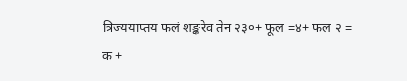त्रिज्ययाप्तय फलं शङ्करेव तेन २३०+ फूल =४+ फल २ = क +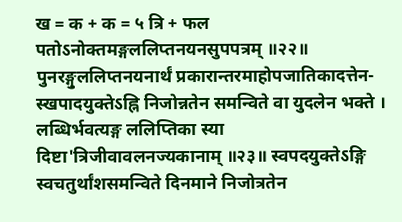ख = क + क = ५ त्रि + फल पतोऽनोक्तमङ्गललिप्तनयनसुपपत्रम् ॥२२॥ पुनरङ्गुललिप्तनयनार्थं प्रकारान्तरमाहोपजातिकादत्तेन- स्खपादयुक्तेऽह्नि निजोन्नतेन समन्विते वा युदलेन भक्ते । लब्धिर्भवत्यङ्ग ललिप्तिका स्या दिष्टा'त्रिजीवावलनज्यकानाम् ॥२३॥ स्वपदयुक्तेऽङ्गि स्वचतुर्थांशसमन्विते दिनमाने निजोत्रतेन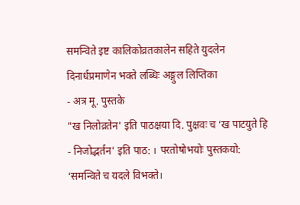समन्विते इष्ट कालिकोव्रतकालेन सहिते युदलेन दिनार्धप्रमाणेन भक्ते लब्धिः अङ्गुल लिप्तिका
- अत्र मू. पुस्तके
"ख निलोव्रतेन' इति पाठक्षया दि. पुक्षवः च ‘ख पाटयुते हि - निजोद्भर्तन' इति पाठ: । परतोषोभयोः पुस्तकयो: ‘समन्विते च यदले विभक्ते।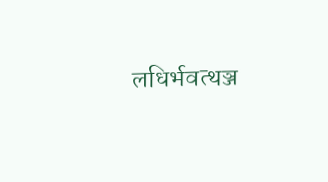लधिर्भवत्थञ्ज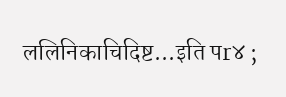ललिनिकाचिदिष्ट...इति पr४ ;